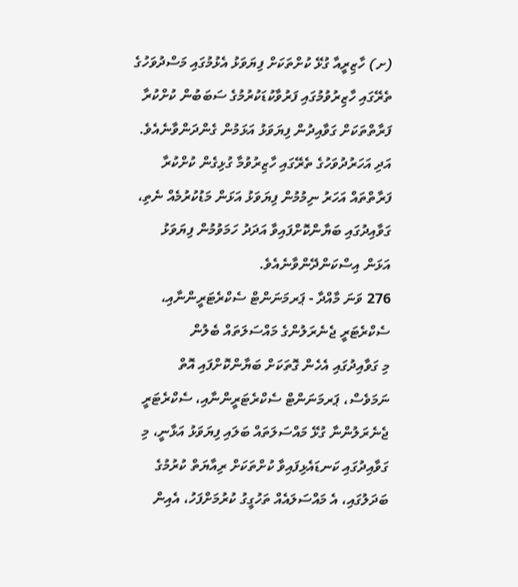(ށ) ހާޒިރީއާ ގުޅޭ ކުށްތަކަށް ފިޔަވަޅު އެޅުމުގައި މަސްދުވަހުގެ ތެރޭގައި ހާޒިރުވުމުގައި ފަރުވާކުޑަކުރުމުގެ ސަބަބުން ކުށްކުރާ ފަރާތްތަކަށް ގަވާއިދުން ފިޔަވަޅު އަޅަމުން ގެންދަންވާނެއެވެ. އަދި އަހަރުދުވަހުގެ ތެރޭގައި ހާޒިރުވުމާ ގުޅިގެން ކުށްކުރާ ފަރާތްތައް އަހަރު ނިމުމުން ފިޔަވަޅު އަޅަން މަޑުކުރުމެއް ނެތި، ގަވާއިދުގައި ބަޔާންކޮށްފައިވާ އަދަދު ހަމަވުމުން ފިޔަވަޅު އަޅަން އިސްކަންދޭންވާނެއެވެ.
276 ވަނަ މާއްދާ - ޕަރމަނަންޓް ސެކްރެޓަރީންނާއި، ސެކްރެޓަރީ ޖެނެރަލުންގެ މައްސަލަތައް ބެލުން
މި ގަވާއިދުގައި އެހެން ގޮތަކަށް ބަޔާންކޮށްފައި އޮތް ނަމަވެސް، ޕަރމަނަންޓް ސެކްރެޓަރީންނާއި، ސެކްރެޓަރީ ޖެނެރަލުންނާ ގުޅޭ މައްސަލަތައް ބަލައި ފިޔަވަޅު އަޅާނީ، މި ގަވާއިދުގައި ކަނޑައެޅިފައިވާ ކުށްތަކަށް ރިއާޔަތް ކުރުމުގެ ބަދަލުގައި، އެ މައްސަލައެއް ތަހުގީގު ކުރުމަށްފަހު، އެއިން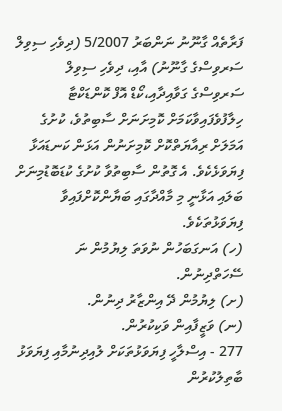ފަރާތެއް ގާނޫނު ނަންބަރު 5/2007 (ދިވެހި ސިވިލް ސަރވިސްގެ ގާނޫނު) އާއި، ދިވެހި ސިވިލް ސަރވިސްގެ ގަވާއިދާއި،ކޯޑް އޮފް ކޮންޑަކްޓާ ހިލާފުވެފައިވާކަމަށް ކޮމިށަނަށް ސާބިތުވެ، ކުށުގެ އަމަލަށް ރިއާޔަތްކޮށް ކޮމިށަނުން އަޅަން ކަނޑައަޅާ ފިޔަވަޅެކެވެ. އެ ގޮތުން ސާބިތުވާ ކުށުގެ ކުޑަބޮޑުމިނަށް ބަލައި އަޅާނީ މި މާއްދާގައި ބަޔާންކޮށްފައިވާ ފިޔަވަޅުތަކެވެ.
(ހ) އަނގަބަހުން ނުވަތަ ލިޔުމުން ނަ ސޭހަތްދިނުން.
(ށ) ލިޔުމުން ދޭ އިންޒާރު ދިނުން.
(ނ) ވަޒީފާއިން ވަކިކުރުން.
277 - އިސްލާހީ ފިޔަވަޅުތަކަށް ލުއިދިނުމާއި ފިޔަވަޅު ބާތިލުކުރުން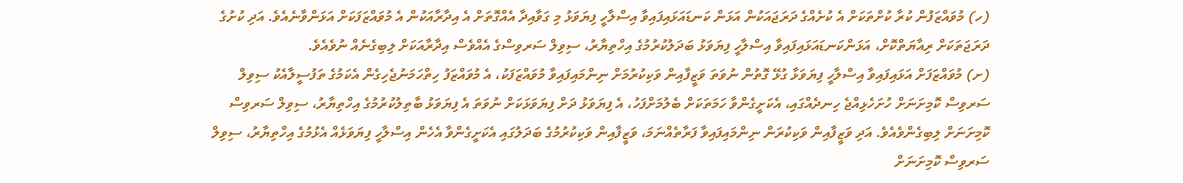(ހ) މުވައްޒަފުން ކުރާ ކުށްތަކަށް އެ ކުށެއްގެ ދަރަޖައަކުން އަޅަން ކަނޑައަޅައިފައިވާ އިސްލާހީ ފިޔަވަޅު މި ގަވާއިދާ އެއްގޮތަށް އެ އިދާރާއަކުން އެ މުވައްޒަފަކަށް އަޅަންވާނެއެވެ. އަދި ކުށުގެ ދަރަޖަތަކަށް ރިއާޔަތްކޮށް، އަޅަންކަނޑައަޅައިފައިވާ އިސްލާހީ ފިޔަވަޅު ބަދަލުކުރުމުގެ އިހްތިޔާރު، ސިވިލް ސަރވިސްގެ އެއްވެސް އިދާރާއަކަށް ލިބިގެނެއް ނުވެއެވެ.
(ށ) މުވައްޒަފަށް އަޅައިފައިވާ އިސްލާހީ ފިޔަވަޅާ ގުޅޭ ގޮތުން ނުވަތަ ވަޒީފާއިން ވަކިކުރުމަށް ނިންމައިފައިވާ މުވައްޒަފަކު، އެ މުވައްޒަފު ހިތްހަމަނުޖެހިގެން އެކަމުގެ ތަފުސީލާއެކު ސިވިލް ސަރވިސް ކޮމިށަނަށް ހުށަހެޅިއްޖެ ހިނދެއްގައި، އެކަށީގެންވާ ހަމަތަކަށް ބެލުމަށްފަހު، އެ ފިޔަވަޅު ދަށް ފިޔަވަޅަކަށް ނުވަތަ އެ ފިޔަވަޅު ބާތިލުކުރުމުގެ އިހްތިޔާރު، ސިވިލް ސަރވިސް ކޮމިށަނަށް ލިބިގެންވެއެވެ. އަދި ވަޒީފާއިން ވަކިކުރަން ނިންމައިފައިވާ ފަރާތެއްނަމަ، ވަޒީފާއިން ވަކިކުރުމުގެ ބަދަލުގައި އެކަށީގެންވާ އެހެން އިސްލާހީ ފިޔަވަޅެއް އެޅުމުގެ އިހްތިޔާރު، ސިވިލް ސަރވިސް ކޮމިށަނަށް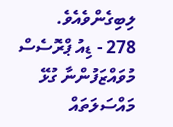ލިބިގެންވެއެވެ.
278 - ޑިއު ޕްރޮސެސް
މުވައްޒަފުންނާ ގުޅޭ މައްސަލަތައް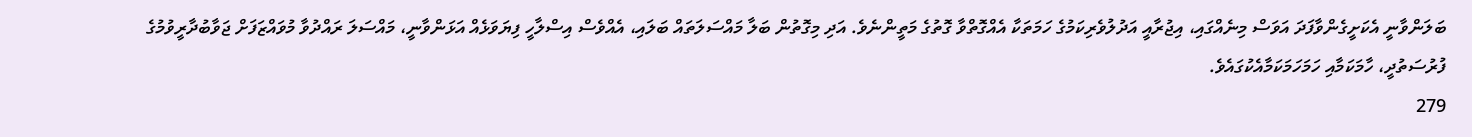ބަލަންވާނީ އެކަށީގެންވާފަދަ އަވަސް މިނެއްގައި، އިޖުރާއީ އަދުލުވެރިކަމުގެ ހަމަތަކާ އެއްގޮތްވާ ގޮތުގެ މަތީންނެވެ. އަދި މިގޮތުން ބަލާ މައްސަލަތައް ބަލައި، އެއްވެސް އިސްލާހީ ފިޔަވަޅެއް އަޅަންވާނީ، މައްސަލަ ރައްދުވާ މުވައްޒަފަށް ޖަވާބުދާރީވުމުގެ ފުރުސަތުދީ، ހާމަކަމާއި ހަމަހަމަކަމާއެކުގައެވެ.
279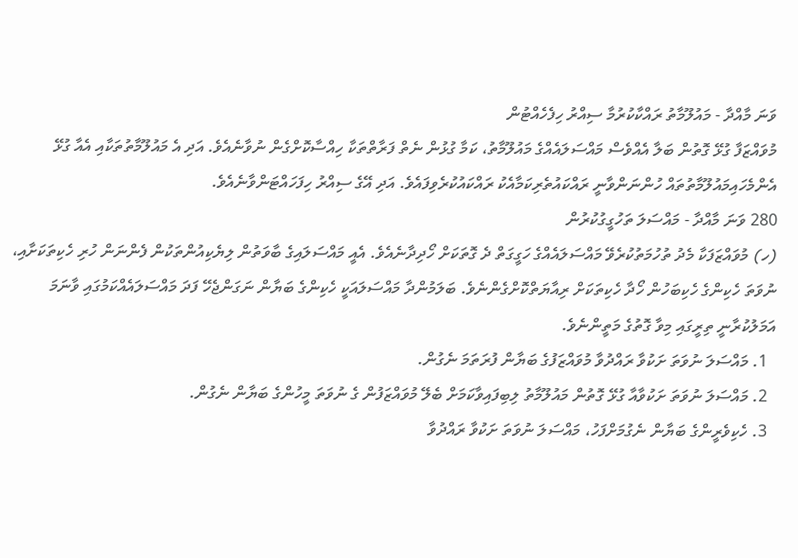ވަނަ މާއްދާ - މައުލޫމާތު ރައްކާކުރުމާ ސިއްރު ހިފެހެއްޓުން
މުވައްޒަފާ ގުޅޭ ގޮތުން ބަލާ އެއްވެސް މައްސަލައެއްގެ މައުލޫމާތު، ކަމާ ގުޅުން ނެތް ފަރާތްތަކާ ހިއްސާކޮށްގެން ނުވާނެއެވެ. އަދި އެ މައުލޫމާތުތަކާއި އެއާ ގުޅޭ އެންމެހައިމައުލޫމާތުތައް ހުންނަންވާނީ ރައްކައުތެރިކަމާއެކު ރައްކައުކުރެވިފައެވެ. އަދި އޭގެ ސިއްރު ހިފަހައްޓަންވާނެއެވެ.
280 ވަނަ މާއްދާ - މައްސަލަ ތަހުގީގުކުރުން
(ހ) މުވައްޒަފަކާ މެދު ތުހުމަތުކުރެވޭ މައްސަލައެއްގެ ހަގީގަތް ދެ ގޮތަކަށް ހޯދިދާނެއެވެ. އެއީ މައްސަލައިގެ ބާވަތުން ލިޔެކިއުންތަކުން ފެންނަން ހުރި ހެކިތަކަށާއި، ނުވަތަ ހެކިންގެ ހެކިބަހުން ހޯދާ ހެކިތަކަށް ރިއާޔަތްކޮށްގެންނެވެ. ބަލަމުންދާ މައްސަލައަކީ ހެކިންގެ ބަޔާން ނަގަންޖެހޭ ފަދަ މައްސަލައެއްކަމުގައި ވާނަމަ އަމަލުކުރާނީ ތިރީގައި މިވާ ގޮތުގެ މަތީންނެވެ.
  1. މައްސަލަ ނުވަތަ ށަކުވާ ރައްދުވާ މުވައްޒަފުގެ ބަޔާން ފުރަތަމަ ނެގުން.
  2. މައްސަލަ ނުވަތަ ށަކުވާއާ ގުޅޭ ގޮތުން މައުލޫމާތު ލިބިފައިވާކަމަށް ބެލޭ މުވައްޒަފުން ގެ ނުވަތަ މީހުންގެ ބަޔާން ނެގުން.
  3. ހެކިވެރީންގެ ބަޔާން ނެގުމަށްފަހު، މައްސަލަ ނުވަތަ ށަކުވާ ރައްދުވާ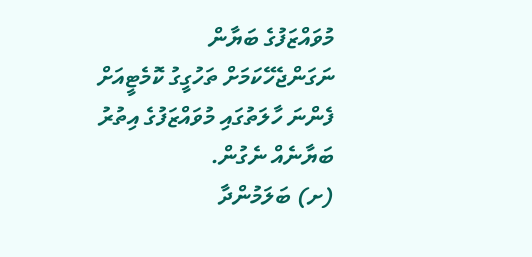މުވައްޒަފުގެ ބަޔާން ނަގަންޖެހޭކަމަށް ތަހުގީގު ކޮމެޓީއަށް ފެންނަ ހާލަތުގައި މުވައްޒަފުގެ އިތުރު ބަޔާނެއް ނެގުން.
(ށ) ބަލަމުންދާ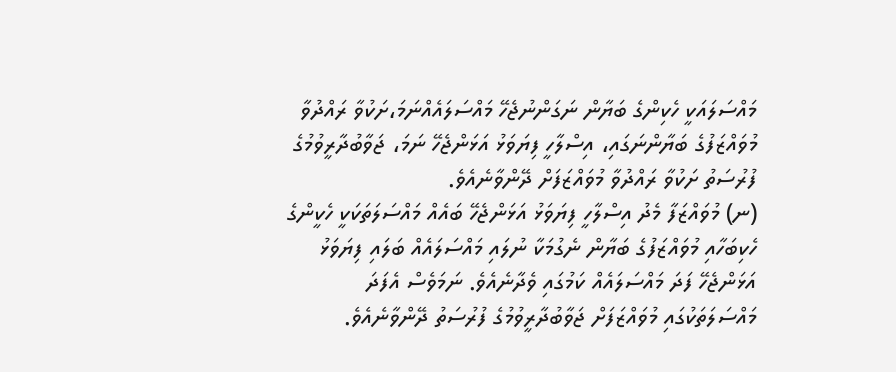މައްސަލައަކީ ހެކިންގެ ބަޔާން ނަގަންނުޖެހޭ މައްސަލައެއްނަމަ،ށަކުވާ ރައްދުވާ މުވައްޒަފުގެ ބަޔާންނަގައި، އިސްލާހީ ފިޔަވަޅު އަޅަންޖެހޭ ނަމަ، ޖަވާބުދާރީވުމުގެ ފުރުސަތު ށަކުވާ ރައްދުވާ މުވައްޒަފަށް ދޭންވާނެއެވެ.
(ނ) މުވައްޒަފާ މެދު އިސްލާހީ ފިޔަވަޅު އަޅަންޖެހޭ ބައެއް މައްސަލަތަކަކީ ހެކީންގެ ހެކިބަހާއި މުވައްޒަފުގެ ބަޔާން ނެގުމަކާ ނުލައި މައްސަލައެއް ބަލައި ފިޔަވަޅު އަޅަންޖެހޭ ފަދަ މައްސަލައެއް ކަމުގައި ވެދާނެއެވެ. ނަމަވެސް އެފަދަ މައްސަލަތަކުގައި މުވައްޒަފަށް ޖަވާބުދާރީވުމުގެ ފުރުސަތު ދޭންވާނެއެވެ.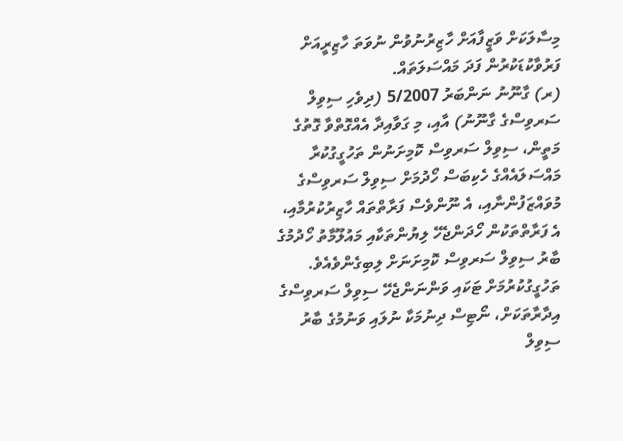މިސާލަކަށް ވަޒީފާއަށް ހާޒިރުނުވުން ނުވަތަ ހާޒިރީއަށް ފަރުވާކުޑަކުރުން ފަދަ މައްސަލަތައް.
(ރ) ގާނޫނު ނަންބަރު 5/2007 (ދިވެހި ސިވިލް ސަރވިސްގެ ގާނޫނު) އާއި، މި ގަވާއިދާ އެއްގޮތްވާ ގޮތުގެ މަތީން، ސިވިލް ސަރވިސް ކޮމިށަނުން ތަހުގީގުކުރާ މައްސަލައެއްގެ ހެކިބަސް ހޯދުމަށް ސިވިލް ސަރވިސްގެ މުވައްޒަފުންނާއި، އެ ނޫންވެސް ފަރާތްތައް ހާޒިރުކުރުމާއި، އެ ފަރާތްތަކުން ހޯދަންޖެހޭ ލިޔުންތަކާއި މައުލޫމާތު ހޯދުމުގެ ބާރު ސިވިލް ސަރވިސް ކޮމިށަނަށް ލިބިގެންވެއެވެ. ތަހުގީގުކުރުމަށް ޓަކައި ވަންނަންޖެހޭ ސިވިލް ސަރވިސްގެ އިދާރާތަކަށް، ނޯޓިސް ދިނުމަކާ ނުލައި ވަނުމުގެ ބާރު ސިވިލް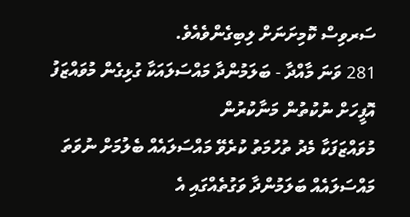ސަރވިސް ކޮމިށަނަށް ލިބިގެންވެއެވެ.
281 ވަނަ މާއްދާ - ބަލަމުންދާ މައްސަލައަކާ ގުޅިގެން މުވައްޒަފު އޮފީހަށް ނުކުތުން މަނާކުރުން
މުވައްޒަފަކާ މެދު ތުހުމަތު ކުރެވޭ މައްސަލައެއް ބެލުމަށް ނުވަތަ މައްސަލައެއް ބަލަމުންދާ ވަގުތެއްގައި އެ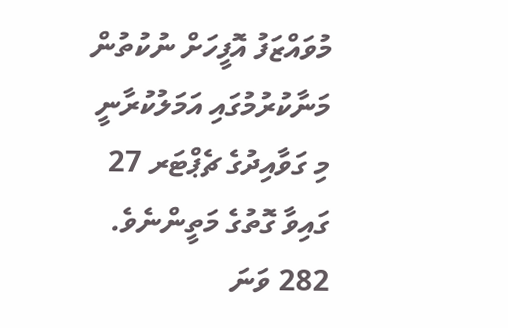މުވައްޒަފު އޮފީހަށް ނުކުތުން މަނާކުރުމުގައި އަމަލުކުރާނީ މި ގަވާއިދުގެ ޗެޕްޓަރ 27 ގައިވާ ގޮތުގެ މަތީންނެވެ.
282 ވަނަ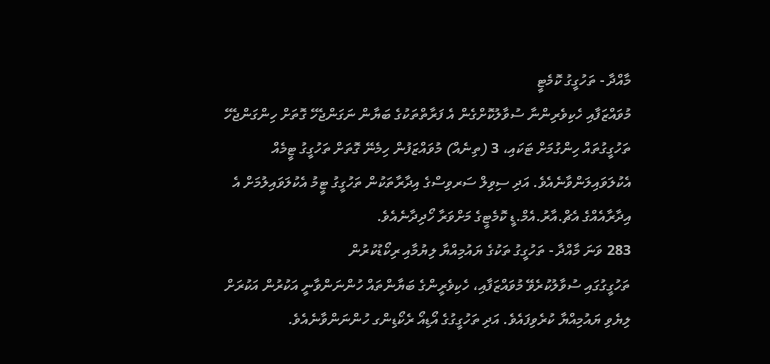މާއްދާ - ތަހުގީގު ކޮމެޓީ
މުވައްޒަފާއި ހެކިވެރިންނާ ސުވާލުކޮށްގެން އެ ފަރާތްތަކުގެ ބަޔާން ނަގަންޖެހޭ ގޮތަށް ހިންގަންޖެހޭ ތަހުގީގުތައް ހިންގުމަށް ޓަކައި، 3 (ތިނެއް) މުވައްޒަފުން ހިމެނޭ ގޮތަށް ތަހުގީގު ޓީމެއް އެކުލަވައިލަންވާނެއެވެ. އަދި ސިވިލް ސަރވިސްގެ އިދާރާތަކުން ތަހުގީގު ޓީމު އެކުލަވައިލުމަށް އެ އިދާރާއެއްގެ އެޗް.އާރު.އެމް.ޑީ ކޮމެޓީގެ މަށްވަރާ ހޯދިދާނެއެވެ.
283 ވަނަ މާއްދާ - ތަހުގީގު ތަކުގެ ޔައުމިއްޔާ ލިޔުމާއި ރިކޯޑުކުރުން
ތަހުގީގުގައި ސުވާލުކުރެވޭ މުވައްޒަފާއި، ހެކިވެރީންގެ ބަޔާންތައް ހުންނަންވާނީ އަކުރުން އަކުރަށް ލިޔެވި ޔައުމިއްޔާ ކުރެވިފައެވެ. އަދި ތަހުގީގުގެ އޯޑިއޯ ރެކޯޑިންގ ހުންނަންވާނެއެވެ.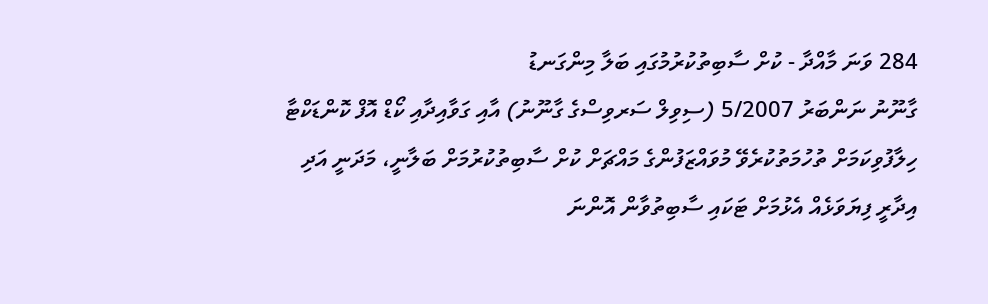284 ވަނަ މާއްދާ - ކުށް ސާބިތުކުރުމުގައި ބަލާ މިންގަނޑު
ގާނޫނު ނަންބަރު 5/2007 (ސިވިލް ސަރވިސްގެ ގާނޫނު) އާއި ގަވާއިދާއި ކޯޑް އޮފް ކޮންޑަކްޓާ ހިލާފުވިކަމަށް ތުހުމަތުކުރެވޭ މުވައްޒަފުންގެ މައްޗަށް ކުށް ސާބިތުކުރުމަށް ބަލާނީ، މަދަނީ އަދި އިދާރީ ފިޔަވަޅެއް އެޅުމަށް ޓަކައި ސާބިތުވާން އޮންނަ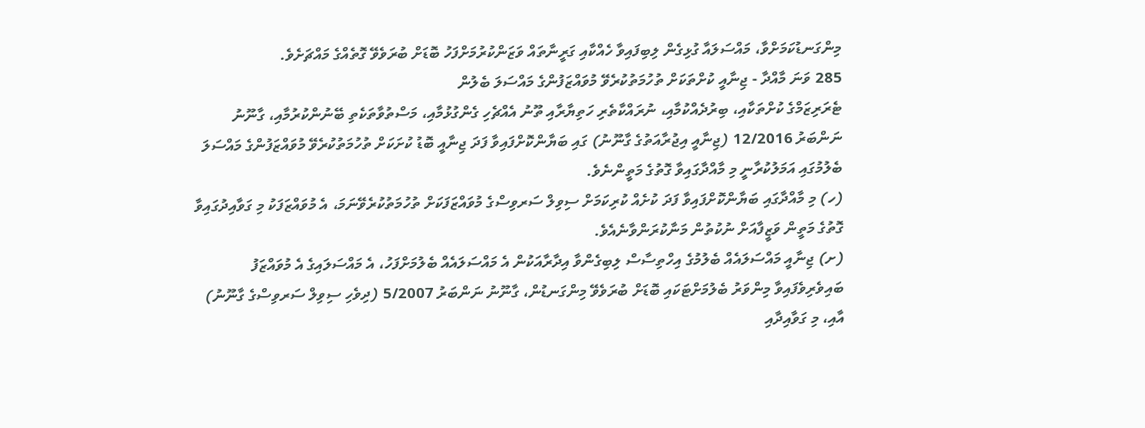މިންގަނޑުކަމަށްވާ، މައްސަލައާ ގުޅިގެން ލިބިފައިވާ ހެއްކާއި ގަރީނާތައް ވަޒަންކުރުމަށްފަހު ބޮޑަށް ބުރަވެވޭ ގޮތެއްގެ މައްޗަށެވެ.
285 ވަނަ މާއްދާ - ޖިނާއީ ކުށްތަކަށް ތުހުމަތުކުރެވޭ މުވައްޒަފުންގެ މައްސަލަ ބެލުން
ޓެރަރިޒަމްގެ ކުށްތަކާއި، ބިރުދެއްކުމާއި، ނުރައްކާތެރި ހަތިޔާރާއި ތޫނު އެއްޗެހި ގެންގުޅުމާއި، މަސްތުވާތަކެތި ބޭނުންކުރުމާއި، ގާނޫނު ނަންބަރު 12/2016 (ޖިނާއީ އިޖުރާއަތުގެ ގާނޫނު) ގައި ބަޔާންކޮށްފައިވާ ފަދަ ޖިނާއީ ބޮޑު ކުށަކަށް ތުހުމަތުކުރެވޭ މުވައްޒަފުންގެ މައްސަލަ ބެލުމުގައި އަމަލުކުރާނީ މި މާއްދާގައިވާ ގޮތުގެ މަތީންނެވެ.
(ހ) މި މާއްދާގައި ބަޔާންކޮށްފައިވާ ފަދަ ކުށެއް ކުރިކަމަށް ސިވިލް ސަރވިސްގެ މުވައްޒަފަކަށް ތުހުމަތުކުރެވޭނަމަ، އެ މުވައްޒަފަކު މި ގަވާއިދުގައިވާ ގޮތުގެ މަތީން ވަޒީފާއަށް ނުކުތުން މަނާކުރަންވާނެއެވެ.
(ށ) ޖިނާއީ މައްސަލައެއް ބެލުމުގެ އިހްތިސާސް ލިބިގެންވާ އިދާރާއަކުން އެ މައްސަލައެއް ބެލުމަށްފަހު، އެ މައްސަލައިގެ އެ މުވައްޒަފު ބައިވެރިވެފައިވާ މިންވަރު ބެލުމަށްޓަކައި ބޮޑަށް ބުރަވެވޭ މިންގަނޑުން، ގާނޫނު ނަންބަރު 5/2007 (ދިވެހި ސިވިލް ސަރވިސްގެ ގާނޫނު) އާއި، މި ގަވާއިދާއި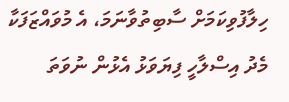ހިލާފުވިކަމަށް ސާބިތުވާނަމަ، އެ މުވައްޒަފަކާ މެދު އިސްލާހީ ފިޔަވަޅު އެޅުން ނުވަތަ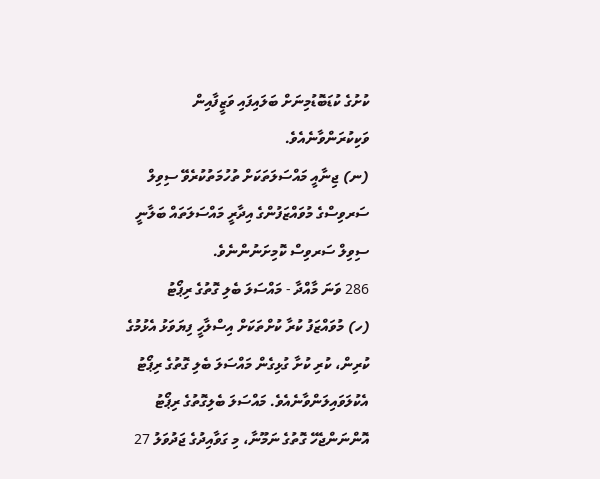ކުށުގެ ކުޑަބޮޑުމިނަށް ބަލައިފައި ވަޒީފާއިން ވަކިކުރަންވާނެއެވެ.
(ނ) ޖިނާއީ މައްސަލަތަކަށް ތުހުމަތުކުރެވޭ ސިވިލް ސަރވިސްގެ މުވައްޒަފުންގެ އިދާރީ މައްސަލަތައް ބަލާނީ ސިވިލް ސަރވިސް ކޮމިށަނުންނެވެ.
286 ވަނަ މާއްދާ - މައްސަލަ ބެލި ގޮތުގެ ރިޕޯޓު
(ހ) މުވައްޒަފު ކުރާ ކުށްތަކަށް އިސްލާހީ ފިޔަވަޅު އެޅުމުގެ ކުރިން، ކުރި ކުށާ ގުޅިގެން މައްސަލަ ބެލި ގޮތުގެ ރިޕޯޓު އެކުލަވައިލަންވާނެއެވެ. މައްސަލަ ބެލިގޮތުގެ ރިޕޯޓު އޮންނަންޖެހޭ ގޮތުގެ ނަމޫނާ، މި ގަވާއިދުގެ ޖަދުވަލު 27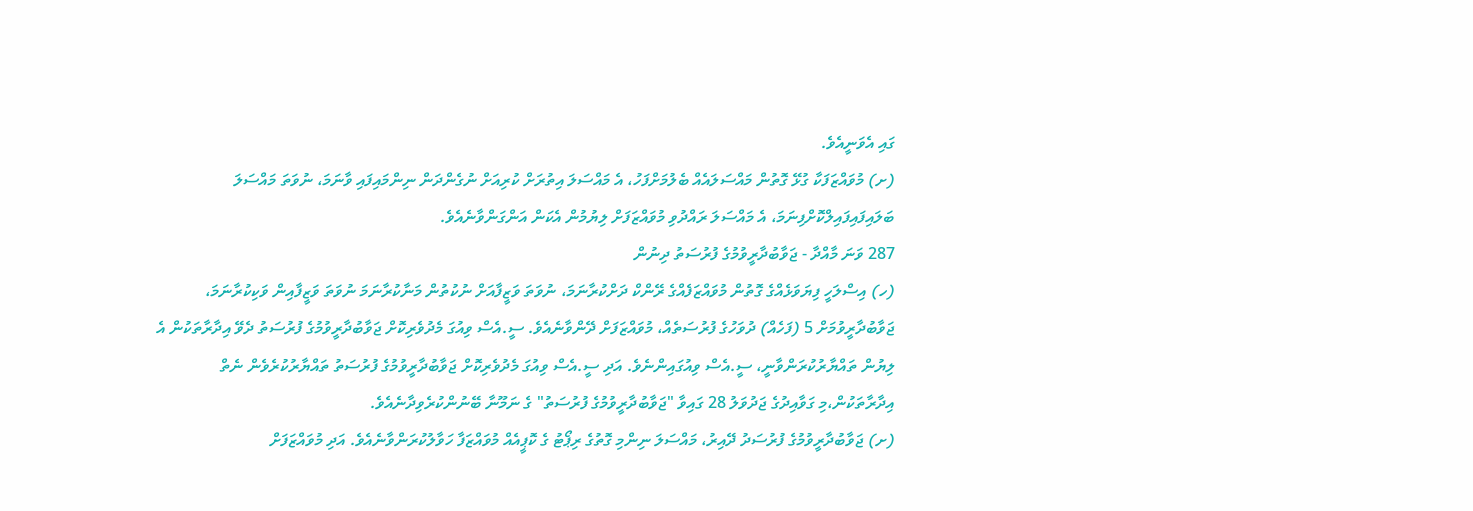ގައި އެވަނީއެވެ.
(ށ) މުވައްޒަފަކާ ގުޅޭ ގޮތުން މައްސަލައެއް ބެލުމަށްފަހު، އެ މައްސަލަ އިތުރަށް ކުރިއަށް ނުގެންދަން ނިންމައިފައި ވާނަމަ، ނުވަތަ މައްސަލަ ބަލައިފައިފައިލްކޮށްފިނަމަ، އެ މައްސަލަ ރައްދުވި މުވައްޒަފަށް ލިޔުމުން އެކަން އަންގަންވާނެއެވެ.
287 ވަނަ މާއްދާ - ޖަވާބުދާރީވުމުގެ ފުރުސަތު ދިނުން
(ހ) އިސްލަހީ ފިޔަވަޅެއްގެ ގޮތުން މުވައްޒަފެއްގެ ރޭންކް ދަށްކުރާނަމަ، ނުވަތަ ވަޒީފާއަށް ނުކުތުން މަނާކުރާނަމަ ނުވަތަ ވަޒީފާއިން ވަކިކުރާނަމަ، ޖަވާބުދާރީވުމަށް 5 (ފަހެއް) ދުވަހުގެ ފުރުސަތެއް، މުވައްޒަފަށް ދޭންވާނެއެވެ. ސީ.އެސް ވިއުގަ މެދުވެރިކޮށް ޖަވާބުދާރީވުމުގެ ފުރުސަތު ދެވޭ އިދާރާތަކުން އެ ލިޔުން ތައްޔާރުކުރަންވާނީ، ސީ.އެސް ވިއުގައިންނެވެ. އަދި ސީ.އެސް ވިއުގަ މެދުވެރިކޮށް ޖަވާބުދާރީވުމުގެ ފުރުސަތު ތައްޔާރުކުރެވެން ނެތް އިދާރާތަކުން،މި ގަވާއިދުގެ ޖަދުވަލު 28 ގައިވާ "ޖަވާބުދާރީވުމުގެ ފުރުސަތު" ގެ ނަމޫނާ ބޭނުންކުރެވިދާނެއެވެ.
(ށ) ޖަވާބުދާރީވުމުގެ ފުރުސަދު ދޭއިރު، މައްސަލަ ނިންމި ގޮތުގެ ރިޕޯޓު ގެ ކޮޕީއެއް މުވައްޒަފާ ހަވާލުކުރަންވާނެއެވެ. އަދި މުވައްޒަފަށް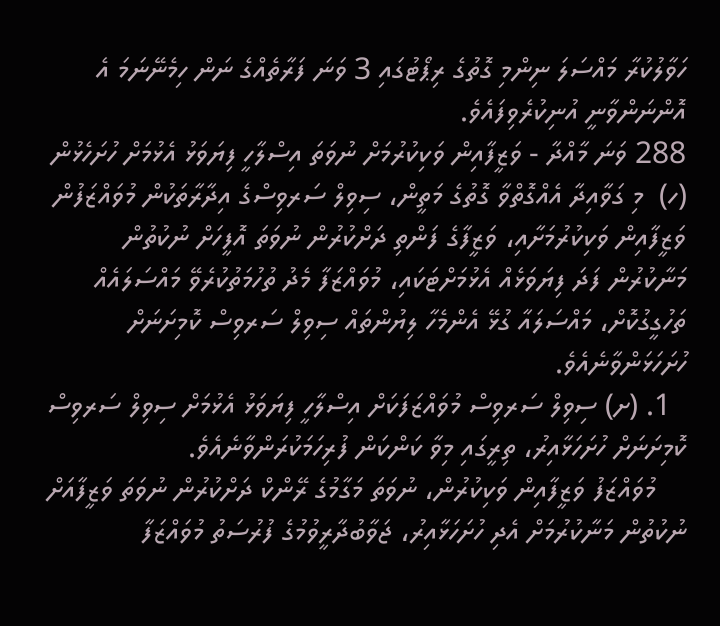ހަވާލުކުރާ މައްސަލަ ނިންމި ގޮތުގެ ރިޕޯޓުގައި 3 ވަނަ ފަރާތެއްގެ ނަން ހިމެނޭނަމަ އެ އޮންނަންވާނީ އުނިކުރެވިފައެވެ.
288 ވަނަ މާއްދާ - ވަޒީފާއިން ވަކިކުރުމަށް ނުވަތަ އިސްލާހީ ފިޔަވަޅު އެޅުމަށް ހުށަހެޅުން
(ހ)  މި ގަވާއިދާ އެއްގޮތްވާ ގޮތުގެ މަތީން، ސިވިލް ސަރވިސްގެ އިދާރާތަކުން މުވައްޒަފުން ވަޒީފާއިން ވަކިކުރުމަށާއި، ވަޒީފާގެ ފަންތި ދަށްކުރުން ނުވަތަ އޮފީހަށް ނުކުތުން މަނާކުރުން ފަދަ ފިޔަވަޅެއް އެޅުމަށްޓަކައި، މުވައްޒަފާ މެދު ތުހުމަތުކުރެވޭ މައްސަލައެއް ތަހުގީގުކޮށް، މައްސަލައާ ގުޅޭ އެންމެހާ ލިޔުންތައް ސިވިލް ސަރވިސް ކޮމިށަނަށް ހުށަހަޅަންވާނެއެވެ.
  1. (ށ) ސިވިލް ސަރވިސް މުވައްޒަފަކަށް އިސްލާހީ ފިޔަވަޅު އެޅުމަށް ސިވިލް ސަރވިސް ކޮމިށަނަށް ހުށަހަޅާއިރު، ތިރީގައި މިވާ ކަންކަން ފުރިހަމަކުރަންވާނެއެވެ.
    މުވައްޒަފު ވަޒީފާއިން ވަކިކުރުން، ނުވަތަ މަގާމުގެ ރޭންކް ދަށްކުރުން ނުވަތަ ވަޒީފާއަށް ނުކުތުން މަނާކުރުމަށް އެދި ހުށަހަޅާއިރު، ޖަވާބުދާރީވުމުގެ ފުރުސަތު މުވައްޒަފާ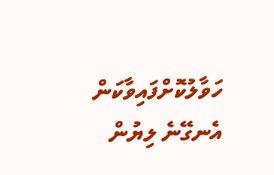ހަވާލުކޮށްފައިވާކަން އެނގޭނެ ލިޔުން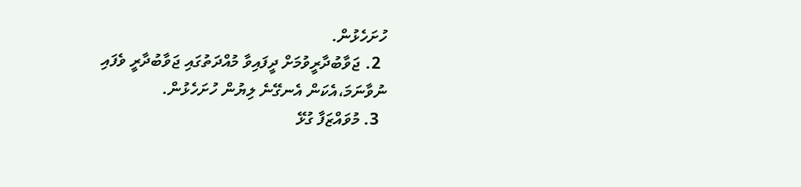ހުށަހެޅުން.
  2. ޖަވާބުދާރީވުމަށް ދީފައިވާ މުއްދަތުގައި ޖަވާބުދާރީ ވެފައި ނުވާނަމަ،އެކަން އެނގޭނެ ލިޔުން ހުށަހެޅުން.
  3. މުވައްޒަފާ ގުޅޭ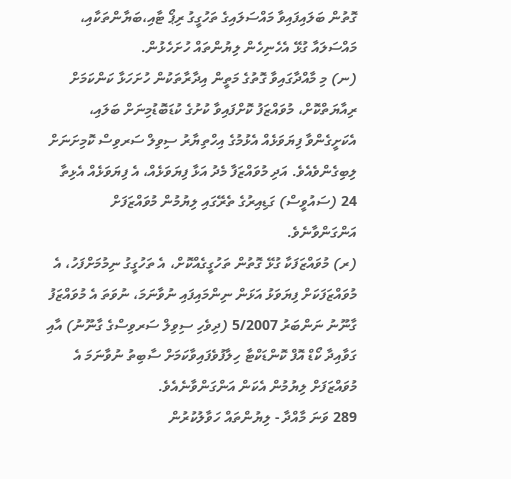ގޮތުން ބަލައިފައިވާ މައްސަލައިގެ ތަހުގީގު ރިޕޯ ޓާއި،ބަޔާންތަކާއި، މައްސަލައާ ގުޅޭ އެހެނިހެން ލިޔުންތައް ހުށަހެޅުން.
(ނ) މި މާއްދާގައިވާ ގޮތުގެ މަތީން އިދާރާތަކުން ހުށަހަޅާ ކަންކަމަށް ރިއާޔަތްކޮށް، މުވައްޒަފު ކޮށްފައިވާ ކުށުގެ ކުޑަބޮޑުމިނަށް ބަލައި، އެކަށީގެންވާ ފިޔަވަޅެއް އެޅުމުގެ އިހްތިޔާރު ސިވިލް ސަރވިސް ކޮމިށަނަށް ލިބިގެންވެއެވެ. އަދި މުވައްޒަފާ މެދު އަޅާ ފިޔަވަޅެއް، އެ ފިޔަވަޅެއް އެޅިތާ 24 (ސައުވީސް) ގަޑިއިރުގެ ތެރޭގައި ލިޔުމުން މުވައްޒަފަށް އަންގަންވާނެވެ.
(ރ) މުވައްޒަފަކާ ގުޅޭ ގޮތުން ތަހުގީގެއްކޮށް، އެ ތަހުގީގު ނިމުމަށްފަހު، އެ މުވައްޒަފަކަށް ފިޔަވަޅު އަޅަން ނިންމައިފައި ނުވާނަމަ، ނުވަތަ އެ މުވައްޒަފު ގާނޫނު ނަންބަރު 5/2007 (ދިވެހި ސިވިލް ސަރވިސްގެ ގާނޫނު) އާއި ގަވާއިދާ ކޯޑް އޮފް ކޮންޑަކްޓާ ހިލާފުވެފައިވާކަމަށް ސާބިތު ނުވާނަމަ އެ މުވައްޒަފަށް ލިޔުމުން އެކަން އަންގަންވާނެއެވެ.
289 ވަނަ މާއްދާ - ލިޔުންތައް ހަވާލުކުރުން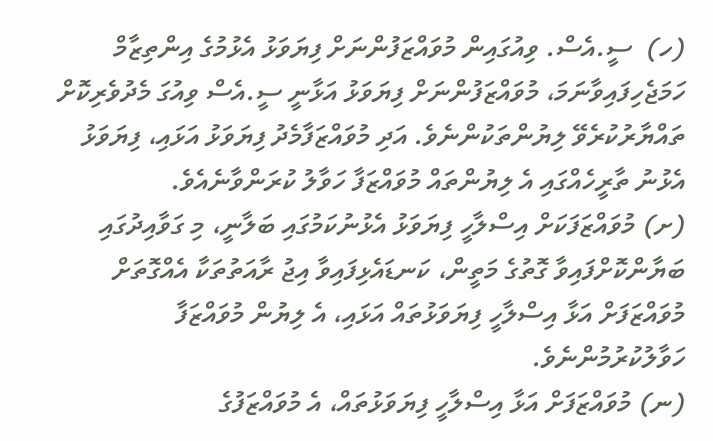(ހ)  ސީ.އެސް. ވިއުގައިން މުވައްޒަފުންނަށް ފިޔަވަޅު އެޅުމުގެ އިންތިޒާމް ހަމަޖެހިފައިވާނަމަ، މުވައްޒަފުންނަށް ފިޔަވަޅު އަޅާނީ ސީ.އެސް ވިއުގަ މެދުވެރިކޮށް ތައްޔާރުކުރެވޭ ލިޔުންތަކުންނެވެ. އަދި މުވައްޒަފާމެދު ފިޔަވަޅު އަޅައި، ފިޔަވަޅު އެޅުނު ތާރީހެއްގައި އެ ލިޔުންތައް މުވައްޒަފާ ހަވާލު ކުރަންވާނެއެވެ.
(ށ) މުވައްޒަފަކަށް އިސްލާހީ ފިޔަވަޅު އެޅުނުކަމުގައި ބަލާނީ، މި ގަވާއިދުގައި ބަޔާންކޮށްފައިވާ ގޮތުގެ މަތީން، ކަނޑައެޅިފައިވާ އިޖު ރާއަތުތަކާ އެއްގޮތަށް މުވައްޒަފަށް އަޅާ އިސްލާހީ ފިޔަވަޅުތައް އަޅައި، އެ ލިޔުން މުވައްޒަފާ ހަވާލުކުރުމުންނެވެ.
(ނ) މުވައްޒަފަށް އަޅާ އިސްލާހީ ފިޔަވަޅުތައް، އެ މުވައްޒަފުގެ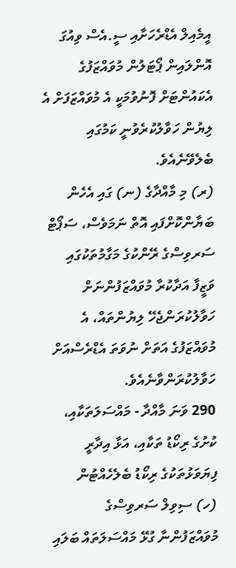އީމެއިލް އެޑްރެހަށާއި ސީ.އެސް ވިއުގަ އޮންލައިން ޕޯޓަލުން މުވައްޒަފުގެ އެކައުންޓަށް ފޮނުވުމަކީ އެ މުވައްޒަފަށް އެ ލިޔުން ހަވާލުކުރެވުނީ ކަމުގައި ބެލެވޭނެއެވެ.
(ރ) މި މާއްދާގެ (ނ) ގައި އެހެން ބަޔާންކޮށްފައި އޮތް ނަމަވެސް، ސަޕޯޓް ސަރވިސްގެ ރޭންކުގެ މަގާމުތަކުގައި ވަޒީފާ އަދާކުރާ މުވައްޒަފުންނަށް ހަވާލުކުރަންޖެހޭ ލިޔުންތައް، އެ މުވައްޒަފުގެ އަތަށް ނުވަތަ އެޑްރެސްއަށް ހަވާލުކުރަންވާނެއެވެ.
290 ވަނަ މާއްދާ - މައްސަލަތަކާއި، ކުށުގެ ރިކޯޑު ތަކާއި، އަޅާ އިދާރީ ފިޔަވަޅުތަކުގެ ރިކޯޑު ބެލެހެއްޓުން
(ހ) ސިވިލް ސަރވިސްގެ މުވައްޒަފުންނާ ގުޅޭ މައްސަލަތައް ބަލައި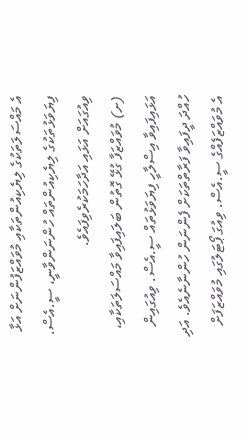އެ މައްސަލަތަކުގެ ލިޔެކިއުންތަކާއި މުވައްޒަފުންނަށް އަޅާ ފިޔަވަޅުތަކުގެ ލިޔެކިއުންތައް ހުންނަންވާނީ، ސީ.އެސް. ވިއުގައަށް އަޅައި އަދާހަމަކުރެވިފައެވެ.
(ށ) މުވައްޒަފާ ގުޅޭ ގޮތުން ބަލައިފައިވާ މައްސަލަތަކާއި، އަޅައިފައިވާ އިސްލާހީ ފިޔަވަޅުތައް ސީ.އެސް. ވިއުގައިން ހުއްދަ ދީފައިވާ ފަރާތްތަކަށް ފެންނަން ހުންނާނެއެވެ. އަދި އެ މުވައްޒަފެއްގެ ސީ.އެސް. ވިއުގަ ޕޯޓަލުގައި މުވައްޒަފަށް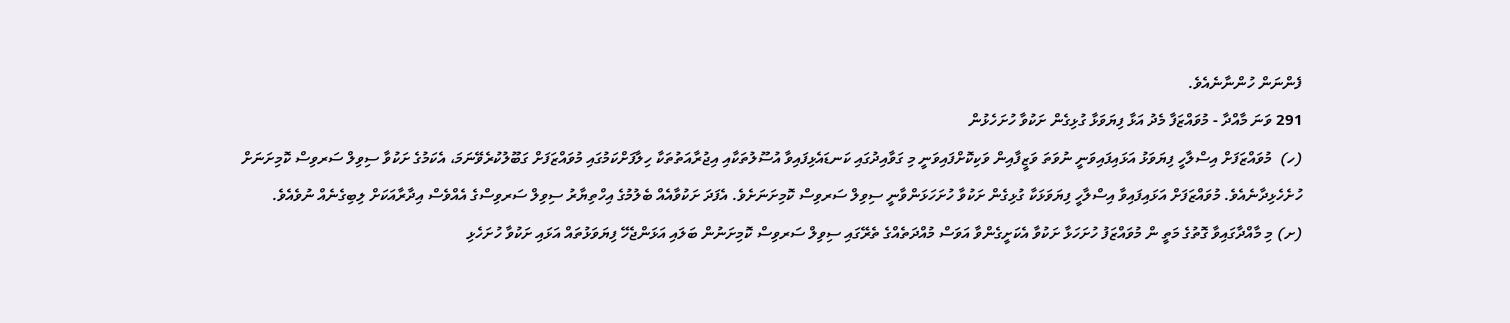ފެންނަން ހުންނާނެއެވެ.
291 ވަނަ މާއްދާ - މުވައްޒަފާ މެދު އަޅާ ފިޔަވަޅާ ގުޅިގެން ށަކުވާ ހުށަހެޅުން
(ހ)  މުވައްޒަފަށް އިސްލާހީ ފިޔަވަޅު އަޅައިފައިވަނީ ނުވަތަ ވަޒީފާއިން ވަކިކޮށްފައިވަނީ މި ގަވާއިދުގައި ކަނޑައެޅިފައިވާ އުސޫލުތަކާއި އިޖުރާއަތުތަކާ ހިލާފަށްކަމުގައި މުވައްޒަފަށް ގަބޫލުކުރެވޭނަމަ، އެކަމުގެ ށަކުވާ ސިވިލް ސަރވިސް ކޮމިށަނަށް ހުށެހެޅިދާނެއެވެ. މުވައްޒަފަށް އަޅައިފައިވާ އިސްލާހީ ފިޔަވަޅަކާ ގުޅިގެން ށަކުވާ ހުށަހަޅަންވާނީ ސިވިލް ސަރވިސް ކޮމިށަނަށެވެ. އެފަދަ ށަކުވާއެއް ބެލުމުގެ އިހްތިޔާރު ސިވިލް ސަރވިސްގެ އެއްވެސް އިދާރާއަކަށް ލިބިގެނެއް ނުވެއެވެ.
(ށ) މި މާއްދާގައިވާ ގޮތުގެ މަތީ ން މުވައްޒަފު ހުށަހަޅާ ށަކުވާ އެކަށީގެންވާ އަވަސް މުއްދަތެއްގެ ތެރޭގައި ސިވިލް ސަރވިސް ކޮމިށަނުން ބަލައި އަޅަންޖެހޭ ފިޔަވަޅުތައް އަޅައި ށަކުވާ ހުށަހެޅި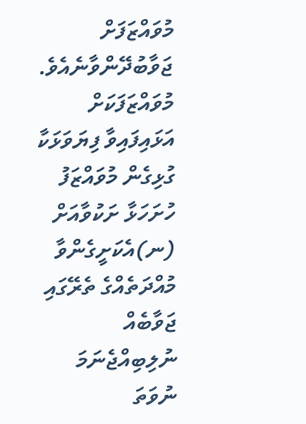މުވައްޒަފަށް ޖަވާބުދޭންވާނެއެވެ. މުވައްޒަފަކަށް އަޅައިފައިވާ ފިޔަވަޅަކާ ގުޅިގެން މުވައްޒަފު ހުށަހަޅާ ށަކުވާއަށް (ނ)އެކަށީގެންވާ މުއްދަތެއްގެ ތެރޭގައި ޖަވާބެއް ނުލިބިއްޖެނަމަ ނުވަތަ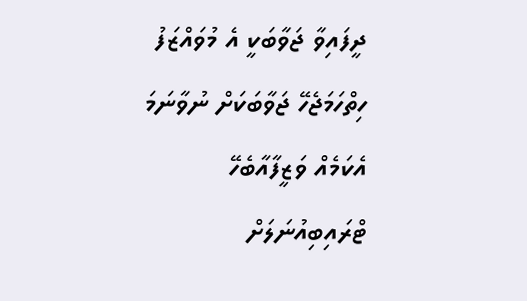ދީފައިވާ ޖަވާބަކީ އެ މުވައްޒަފު ހިތްހަމަޖެހޭ ޖަވާބަކަށް ނުވާނަމަ އެކަމެއް ވަޒީފާއާބެހޭ ޓްރައިބިއުނަލަށް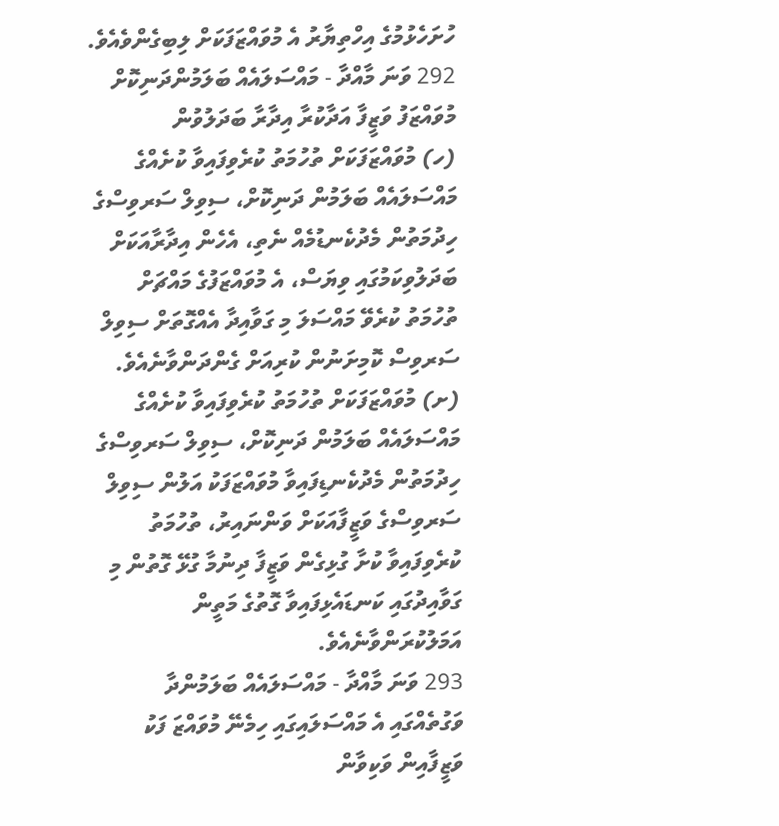ހުށަހެޅުމުގެ އިހްތިޔާރު އެ މުވައްޒަފަކަށް ލިބިގެންވެއެވެ.
292 ވަނަ މާއްދާ - މައްސަލައެއް ބަލަމުންދަނިކޮށް މުވައްޒަފު ވަޒީފާ އަދާކުރާ އިދާރާ ބަދަލުވުން
(ހ) މުވައްޒަފަކަށް ތުހުމަތު ކުރެވިފައިވާ ކުށެއްގެ މައްސަލައެއް ބަލަމުން ދަނިކޮށް، ސިވިލް ސަރވިސްގެ ހިދުމަތުން މެދުކެނޑުމެއް ނެތި، އެހެން އިދާރާއަކަށް ބަދަލުވިކަމުގައި ވިޔަސް، އެ މުވައްޒަފުގެ މައްޗަށް ތުހުމަތު ކުރެވޭ މައްސަލަ މި ގަވާއިދާ އެއްގޮތަށް ސިވިލް ސަރވިސް ކޮމިށަނުން ކުރިއަށް ގެންދަންވާނެއެވެ.
(ށ) މުވައްޒަފަކަށް ތުހުމަތު ކުރެވިފައިވާ ކުށެއްގެ މައްސަލައެއް ބަލަމުން ދަނިކޮށް، ސިވިލް ސަރވިސްގެ ހިދުމަތުން މެދުކެނޑިފައިވާ މުވައްޒަފަކު އަލުން ސިވިލް ސަރވިސްގެ ވަޒީފާއަކަށް ވަންނައިރު، ތުހުމަތު ކުރެވިފައިވާ ކުށާ ގުޅިގެން ވަޒީފާ ދިނުމާ ގުޅޭ ގޮތުން މި ގަވާއިދުގައި ކަނޑައެޅިފައިވާ ގޮތުގެ މަތީން އަމަލުކުރަންވާނެއެވެ.
293 ވަނަ މާއްދާ - މައްސަލައެއް ބަލަމުންދާ ވަގުތެއްގައި އެ މައްސަލައިގައި ހިމެނޭ މުވައްޒަ ފަކު ވަޒީފާއިން ވަކިވާން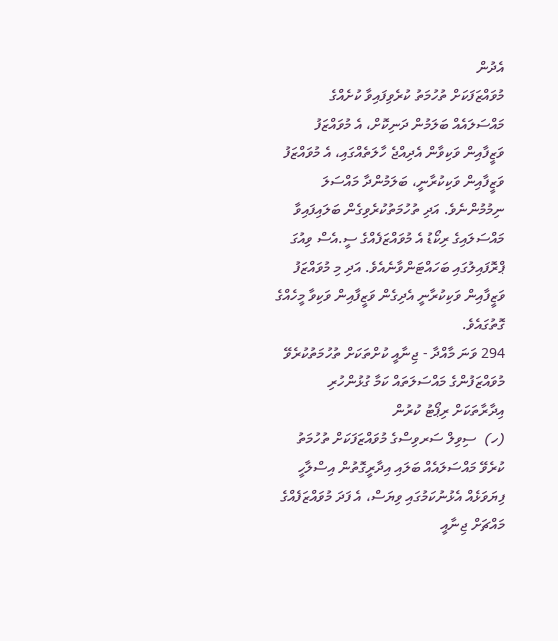އެދުން
މުވައްޒަފަކަށް ތުހުމަތު ކުރެވިފައިވާ ކުށެއްގެ މައްސަލައެއް ބަލަމުން ދަނިކޮށް، އެ މުވައްޒަފު ވަޒީފާއިން ވަކިވާން އެދިއްޖެ ހާލަތެއްގައި، އެ މުވައްޒަފު ވަޒީފާއިން ވަކިކުރާނީ، ބަލަމުންދާ މައްސަލަ ނިމުމުންނެވެ. އަދި ތުހުމަތުކުރެވިގެން ބަލައިފައިވާ މައްސަލައިގެ ރިކޯޑު އެ މުވައްޒަފެއްގެ ސީ.އެސް ވިއުގަ ޕްރޮފައިލުގައި ބަހައްޓަންވާނެއެވެ. އަދި މި މުވައްޒަފު ވަޒީފާއިން ވަކިކުރާނީ އެދިގެން ވަޒީފާއިން ވަކިވާ މީހެއްގެ ގޮތުގައެވެ.
294 ވަނަ މާއްދާ - ޖިނާއީ ކުށްތަކަށް ތުހުމަތުކުރެވޭ މުވައްޒަފުންގެ މައްސަލަތައް ކަމާ ގުޅުންހުރި އިދާރާތަކަށް ރިޕޯޓު ކުރުން
(ހ)  ސިވިލް ސަރވިސްގެ މުވައްޒަފަކަށް ތުހުމަތު ކުރެވޭ މައްސަލައެއް ބަލައި އިދާރީގޮތުން އިސްލާހީ ފިޔަވަޅެއް އެޅުނުކަމުގައި ވިޔަސް، އެ ފަދަ މުވައްޒަފެއްގެ މައްޗަށް ޖިނާއީ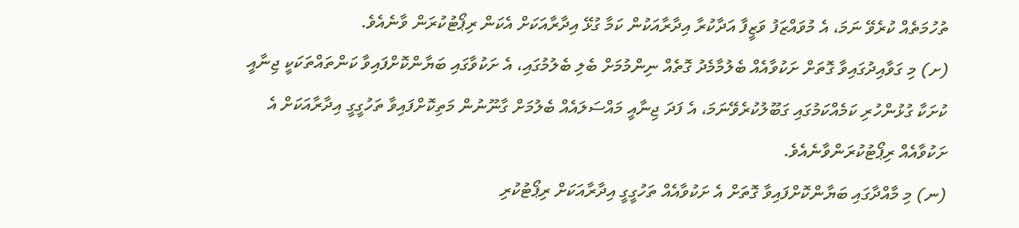ތުހުމަތެއް ކުރެވޭ ނަމަ، އެ މުވައްޒަފު ވަޒީފާ އަދާކުރާ އިދާރާއަކުން ކަމާ ގުޅޭ އިދާރާއަކަށް އެކަން ރިޕޯޓުކުރަން ވާނެއެވެ.
(ށ) މި ގަވާއިދުގައިވާ ގޮތަށް ށަކުވާއެއް ބެލުމާމެދު ގޮތެއް ނިންމުމަށް ބެލި ބެލުމުގައި، އެ ށަކުވާގައި ބަޔާންކޮށްފައިވާ ކަންތައްތަކަކީ ޖިނާއީ ކުށަކާ ގުޅުންހުރި ކަމެއްކަމުގައި ގަބޫލުކުރެވޭނަމަ، އެ ފަދަ ޖިނާއީ މައްސަލައެއް ބެލުމަށް ގާނޫނުން މަތިކޮށްފައިވާ ތަހުގީގީ އިދާރާއަކަށް އެ ށަކުވާއެއް ރިޕޯޓުކުރަންވާނެއެވެ.
(ނ) މި މާއްދާގައި ބަޔާންކޮށްފައިވާ ގޮތަށް އެ ށަކުވާއެއް ތަހުގީގީ އިދާރާއަކަށް ރިޕޯޓުކުރި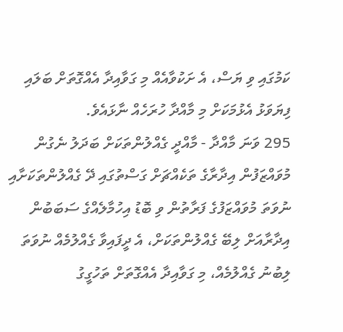ކަމުގައި ވި ޔަސް، އެ ށަކުވާއެއް މި ގަވާއިދާ އެއްގޮތަށް ބަލައި ފިޔަވަޅު އެޅުމަކަށް މި މާއްދާ ހުރަހެއް ނާޅައެވެ.
295 ވަނަ މާއްދާ - މާއްދީ ގެއްލުންތަކަށް ބަދަލު ނެގުން
މުވައްޒަފުން އިދާރާގެ ތަކެއްޗަށް ގަސްތުގައި ދޭ ގެއްލުންތަކަށާއި ނުވަތަ މުވައްޒަފުގެ ފަރާތުން ވި ބޮޑު އިހުމާލެއްގެ ސަބަބުން އިދާރާއަށް ލިބޭ ގެއްލުންތަކަށް، އެ ދީފައިވާ ގެއްލުމެއް ނުވަތަ ލިބުނު ގެއްލުމެއް، މި ގަވާއިދާ އެއްގޮތަށް ތަހުގީގު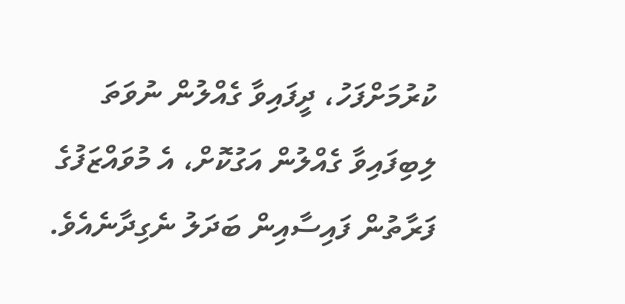ކުރުމަށްފަހު، ދީފައިވާ ގެއްލުން ނުވަތަ ލިބިފައިވާ ގެއްލުން އަގުކޮށް، އެ މުވައްޒަފުގެ ފަރާތުން ފައިސާއިން ބަދަލު ނެގިދާނެއެވެ.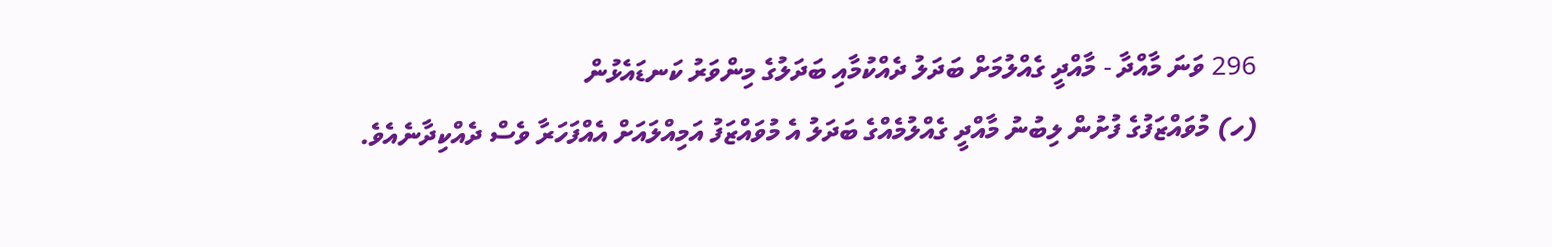296 ވަނަ މާއްދާ - މާއްދީ ގެއްލުމަށް ބަދަލު ދެއްކުމާއި ބަދަލުގެ މިންވަރު ކަނޑައެޅުން
(ހ) މުވައްޒަފުގެ ފުށުން ލިބުނު މާއްދީ ގެއްލުމެއްގެ ބަދަލު އެ މުވައްޒަފު އަމިއްލައަށް އެއްފަހަރާ ވެސް ދެއްކިދާނެއެވެ.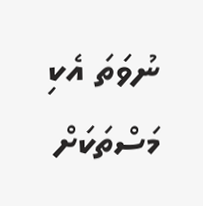ނުވަތަ އެކި މަސްތަކަށް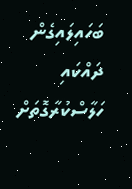ބަހައިލައިގެން ދައްކައި ހަލާސްކުރާގޮތަށް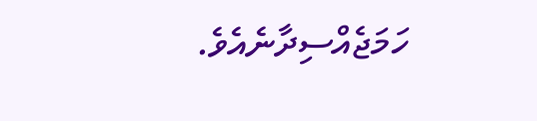ހަމަޖެއްސިދާނެއެވެ.